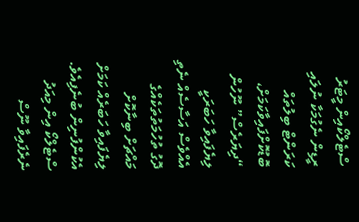ސްޓެލްކޯއިން މީޓަރު ރީޑިން ނެގުމަކާ ނުލައި ކަރަންޓް ބިލުތައް ބޮޑުކޮށްފައިވާކަމަށް، “ދިޔަރެސް” ނޫހުން ލިޔެފައިވާ ހަބަރަކީ އެއްވެސް އަސާސެއް ނެތި ދޮގު ތުހުމަތުތަކެއްގެ މައްޗަށް ބިނާކޮށް ލިޔެފައިވާ ހަބަރެއް ކަމަށް އެކުންފުނިން ބުނެފިއެވެ.
ސްޓެލްކޯ އިން މިއަދު ނެރެފައިވާ ނޫސް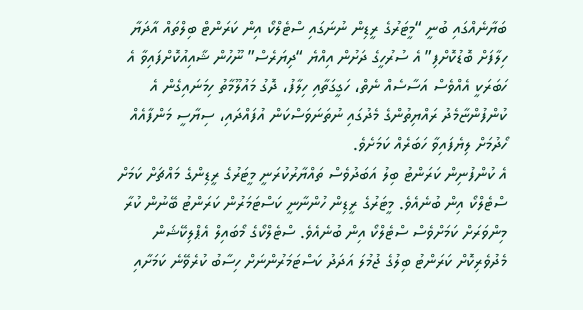ބަޔާނެއްގައި ބުނީ “މީޓަރުގެ ރީޑިން ނުނަގައި ސްޓެލްކޯ އިން ކަރަންޓް ބިލްތައް އާދަޔާ ހިލާފަށް ބޮޑުކޮށްފި” އެ ސުރުހީގެ ދަށުން އިއްޔެ “ދިޔަރެސް” ނޫހުން ޝާއިއުކޮށްފައިވާ އެ ހަބަރަކީ އެއްވެސް އަސާސެއް ނެތް، ހަގީގަތާއި ހިލާފު، ދޮގު މައުލޫމާތު ހިމަނައިގެން އެ ކުންފުންޏާމެދު ރައްޔިތުންގެ މެދުގައި ނުތަނަވަސްކަން އުފައްދައި، ސިޔާސީ މަންފާއެއް ހޯދުމަށް ލިޔެފައިވާ ހަބަރެއް ކަމަށެވެ.
އެ ކުންފުނިން ކަރަންޓު ބިލު އަބަދުވެސް ތައްޔާރުކުރަނީ މީޓަރުގެ ރީޑިންގެ މައްޗަށް ކަމަށް ސްޓެލްކޯ އިން ބުނެއެވެ. މީޓަރުގެ ރީޑިން ހުންނާނީ ކަސްޓަމަރުން ކަރަންޓު ބޭނުން ކުރާ މިންވަރަށް ކަމަށްވެސް ސްޓެލްކޯ އިން ބުނެއެވެ. ސްޓެލްކޯގެ މޯބައިލް އެޕްލިކޭޝަން މެދުވެރިކޮށް ކަރަންޓު ބިލުގެ ޖުމުލަ އަދަދު ކަސްޓަމަރުންނަށް ހިސާބު ކުރެވޭނެ ކަމަށާއި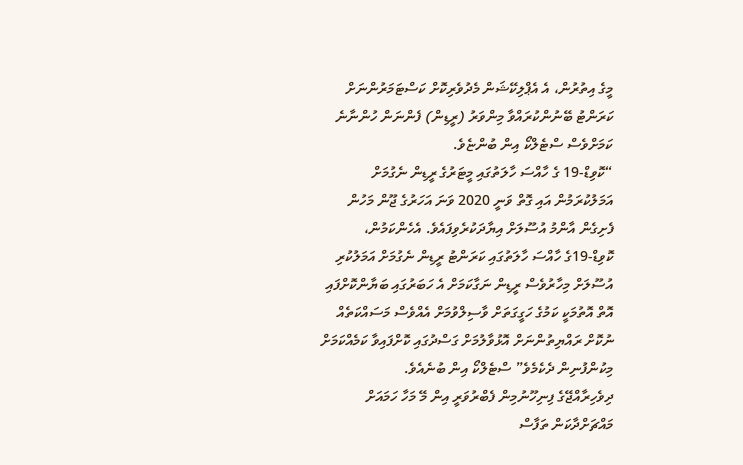މީގެ އިތުރުން، އެ އެޕްލިކޭޝަން މެދުވެރިކޮށް ކަސްޓަމަރުންނަށް ކަރަންޓު ބޭނުންކުރައްވާ މިންވަރު (ރީޑިން) ފެންނަން ހުންނާނެ ކަމަށްވެސް ސްޓެލްކޯ އިން ބުންޏެވެ.
“ކޮވިޑް-19 ގެ ހާއްސަ ހާލަތުގައި މީޓަރުގެ ރީޑިން ނެގުމަށް އަމަލުކުރަމުން އައި ގޮތް ވަނީ 2020 ވަނަ އަހަރުގެ ޖޫން މަހުން ފެށިގެން އާންމު އުސޫލަށް އިޔާދަކުރެވިފައެވެ. އެހެންކަމުން، ކޮވިޑް-19ގެ ހާއްސަ ހާލަތުގައި ކަރަންޓު ރީޑިން ނެގުމަށް އަމަލުކުރި އުސޫލަށް މިހާރުވެސް ރީޑިން ނަގާކަމަށް އެ ހަބަރުގައި ބަޔާންކޮށްފައި އޮތް އޮތުމަކީ ކަމުގެ ހަގީގަތަށް ވާސިލްވުމަށް އެއްވެސް މަސައްކަތެއް ނުކޮށް ރައްޔިތުންނަށް އޮޅުވާލުމަށް ގަސްދުގައި ކޮށްފައިވާ ކަމެއްކަމަށް މިކުންފުނިން ދެކެމެވެ” ސްޓެލްކޯ އިން ބުނެއެވެ.
ދިވެހިރާއްޖޭގެ ފިނިހޫނުމިން ފެބްރުވަރީ އިން މޭ މަހާ ހަމައަށް މައްޗަށްދާކަން ތަފާސް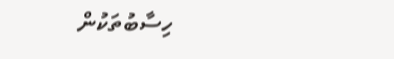ހިސާބުތަކުން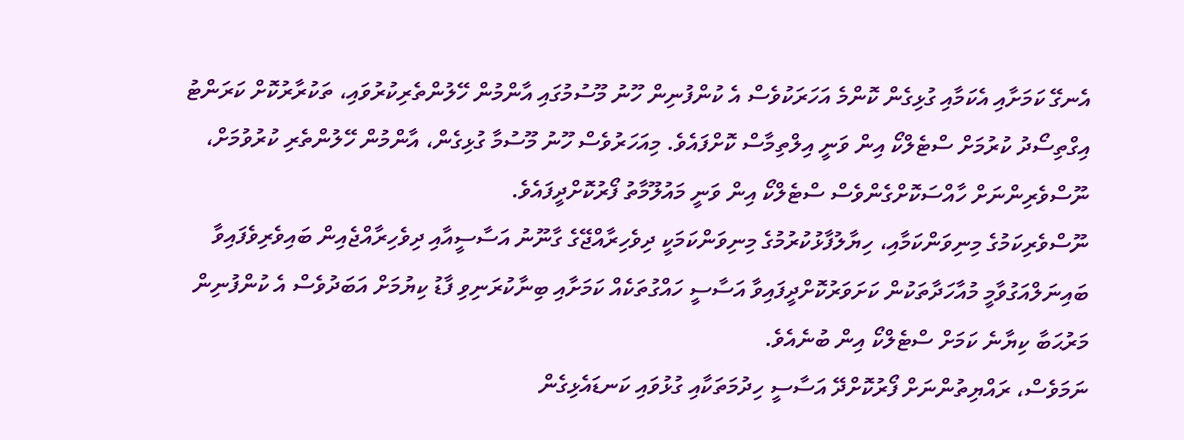އެނގޭ ކަމަށާއި އެކަމާއި ގުޅިގެން ކޮންމެ އަހަރަކުވެސް އެ ކުންފުނިން ހޫނު މޫސުމުގައި އާންމުން ހޭލުންތެރިކުރުވައި، ތަކުރާރުކޮށް ކަރަންޓު އިގްތިސޯދު ކުރުމަށް ސްޓެލްކޯ އިން ވަނީ އިލްތިމާސް ކޮށްފައެވެ. މިއަހަރުވެސް ހޫނު މޫސުމާ ގުޅިގެން، އާންމުން ހޭލުންތެރި ކުރުވުމަށް، ނޫސްވެރިންނަށް ހާއްސަކޮށްގެންވެސް ސްޓެލްކޯ އިން ވަނީ މައުލޫމާތު ފޯރުކޮށްދީފައެވެ.
ނޫސްވެރިކަމުގެ މިނިވަންކަމާއި، ހިޔާލުފާޅުކުރުމުގެ މިނިވަންކަމަކީ ދިވެހިރާއްޖޭގެ ގާނޫނު އަސާސީއާއި ދިވެހިރާއްޖެއިން ބައިވެރިވެފައިވާ ބައިނަލްއަގުވާމީ މުއާހަދާތަކުން ކަށަވަރުކޮށްދީފައިވާ އަސާސީ ހައްގުތަކެއް ކަމަށާއި ބިނާކުރަނިވި ފާޑު ކިޔުމަށް އަބަދުވެސް އެ ކުންފުނިން މަރުޙަބާ ކިޔާނެ ކަމަށް ސްޓެލްކޯ އިން ބުނެއެވެ.
ނަމަވެސް، ރައްޔިތުންނަށް ފޯރުކޮށްދޭ އަސާސީ ހިދުމަތަކާއި ގުޅުވައި ކަނޑައެޅިގެން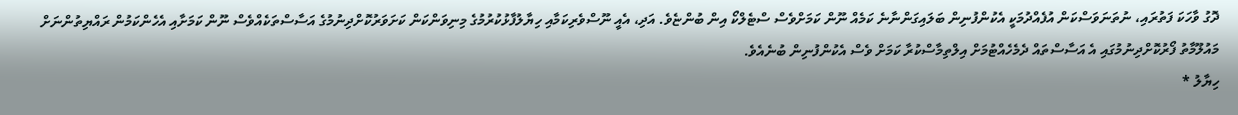ދޮގު ވާހަކަ ފަތުރައި، ނުތަނަވަސްކަން އުފެއްދުމަކީ އެކުންފުނިން ބަލައިގަންނާނެ ކަމެއް ނޫން ކަމަށްވެސް ސްޓެލްކޯ އިން ބުންޏެވެ. އަދި، އެއީ ނޫސްވެރިކަމާއި ހިޔާލުފާޅުކުރުމުގެ މިނިވަންކަން ކަށަވަރުކޮށްދިނުމުގެ އަސާސްތަކެއްވެސް ނޫން ކަމަށާއި އެހެންކަމުން ރައްޔިތުންނަށް މައުލޫމާތު ފޯރުކޮށްދިނުމުގައި އެ އަސާސްތައް ދެމެހެއްޓުމަށް އިލްތިމާސްކުރާ ކަމަށް ވެސް އެކުންފުނިން ބުނެއެވެ.
ހިޔާލު *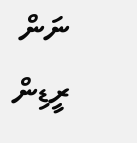ނަން
ރީޑިން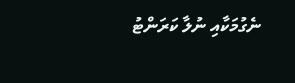ނެގުމަކާއި ނުލާ ކަރަންޓު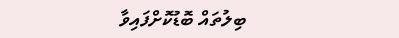ބިލުތައް ބޮޑުކޮށްފައިވާ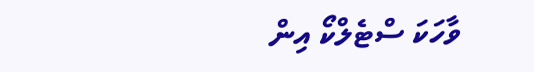ވާހަކަ ސްޓެލްކޯ އިން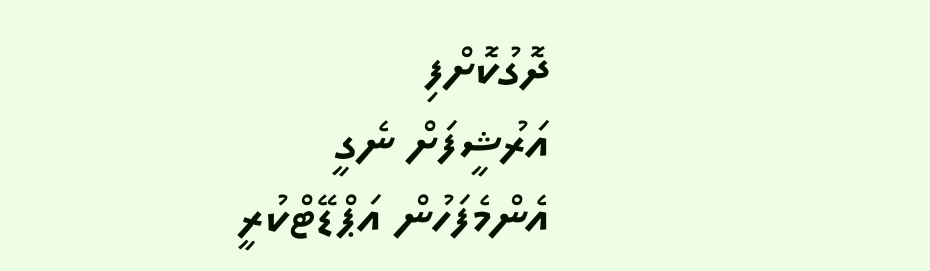ދޮގުކޮށްފި
އަރުޝީފަށް ނެގީ
އެންމެފަހުން އަޕްޑޭޓްކުރީ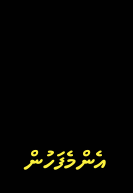އެންމެފަހުން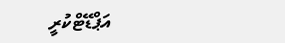އަޕްޑޭޓްކުރީ